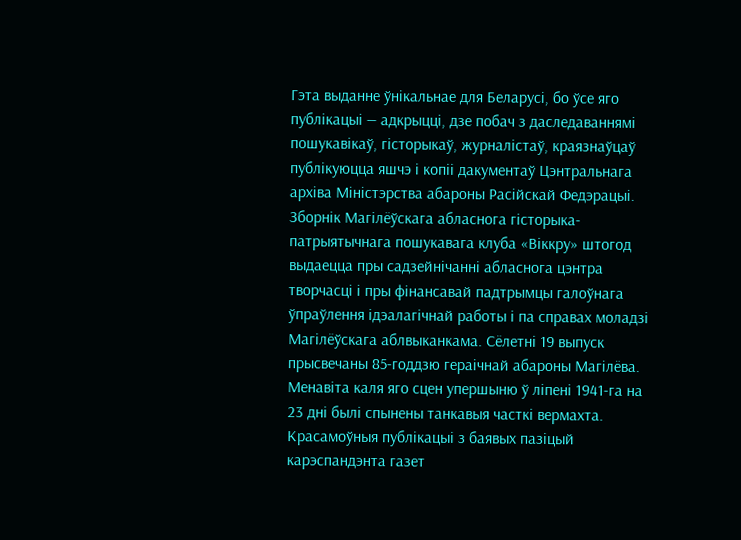Гэта выданне ўнікальнае для Беларусі, бо ўсе яго публікацыі — адкрыцці, дзе побач з даследаваннямі пошукавікаў, гісторыкаў, журналістаў, краязнаўцаў публікуюцца яшчэ і копіі дакументаў Цэнтральнага архіва Міністэрства абароны Расійскай Федэрацыі. Зборнік Магілёўскага абласнога гісторыка-патрыятычнага пошукавага клуба «Віккру» штогод выдаецца пры садзейнічанні абласнога цэнтра творчасці і пры фінансавай падтрымцы галоўнага ўпраўлення ідэалагічнай работы і па справах моладзі Магілёўскага аблвыканкама. Сёлетні 19 выпуск прысвечаны 85-годдзю гераічнай абароны Магілёва.
Менавіта каля яго сцен упершыню ў ліпені 1941-га на 23 дні былі спынены танкавыя часткі вермахта. Красамоўныя публікацыі з баявых пазіцый карэспандэнта газет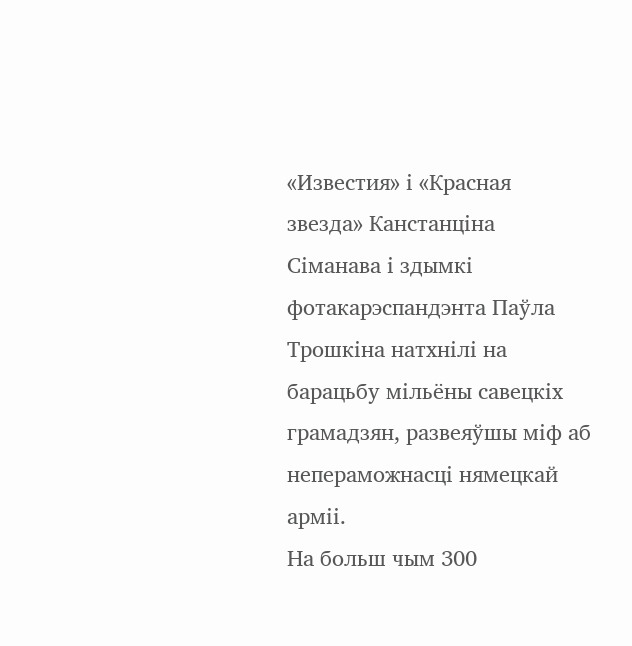«Известия» і «Красная звезда» Канстанціна Сіманава і здымкі фотакарэспандэнта Паўла Трошкіна натхнілі на барацьбу мільёны савецкіх грамадзян, развеяўшы міф аб непераможнасці нямецкай арміі.
На больш чым 300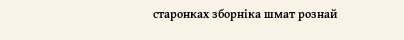старонках зборніка шмат рознай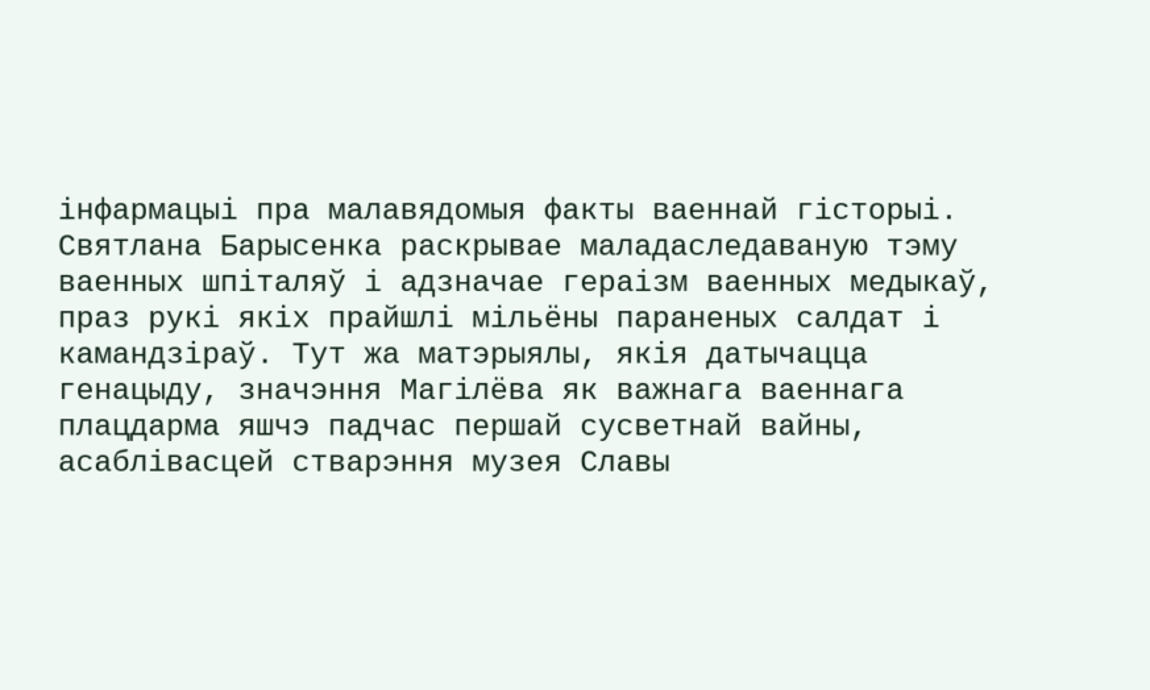інфармацыі пра малавядомыя факты ваеннай гісторыі. Святлана Барысенка раскрывае маладаследаваную тэму ваенных шпіталяў і адзначае гераізм ваенных медыкаў, праз рукі якіх прайшлі мільёны параненых салдат і камандзіраў. Тут жа матэрыялы, якія датычацца генацыду, значэння Магілёва як важнага ваеннага плацдарма яшчэ падчас першай сусветнай вайны, асаблівасцей стварэння музея Славы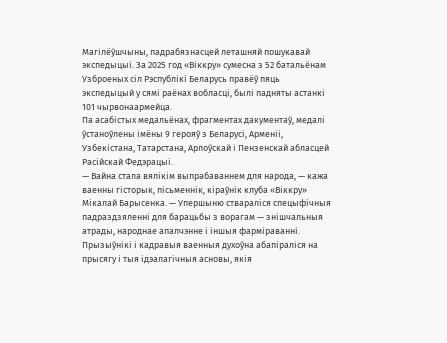Магілёўшчыны, падрабязнасцей леташняй пошукавай экспедыцыі. За 2025 год «Віккру» сумесна з 52 батальёнам Узброеных сіл Рэспублікі Беларусь правёў пяць экспедыцый у сямі раёнах вобласці, былі падняты астанкі 101 чырвонаармейца.
Па асабістых медальёнах, фрагментах дакументаў, медалі ўстаноўлены імёны 9 герояў з Беларусі, Арменіі, Узбекістана, Татарстана, Арлоўскай і Пензенскай абласцей Расійскай Федэрацыі.
— Вайна стала вялікім выпрабаваннем для народа, — кажа ваенны гісторык, пісьменнік, кіраўнік клуба «Віккру» Мікалай Барысенка. — Упершыню ствараліся спецыфічныя падраздзяленні для барацьбы з ворагам — знішчальныя атрады, народнае апалчэнне і іншыя фарміраванні. Прызыўнікі і кадравыя ваенныя духоўна абапіраліся на прысягу і тыя ідэалагічныя асновы, якія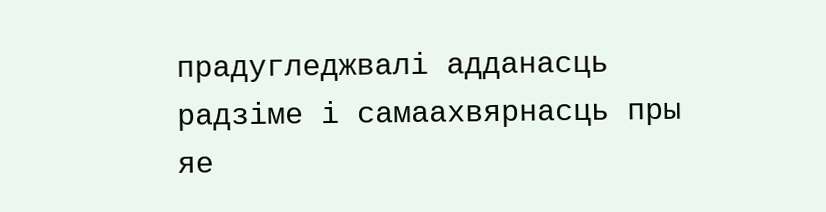прадугледжвалі адданасць радзіме і самаахвярнасць пры яе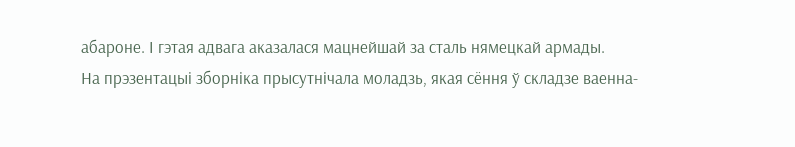абароне. І гэтая адвага аказалася мацнейшай за сталь нямецкай армады.
На прэзентацыі зборніка прысутнічала моладзь, якая сёння ў складзе ваенна-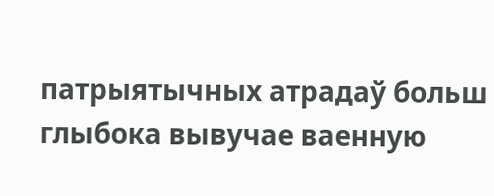патрыятычных атрадаў больш глыбока вывучае ваенную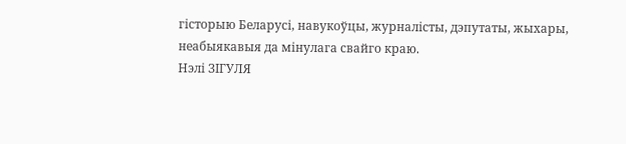гісторыю Беларусі, навукоўцы, журналісты, дэпутаты, жыхары, неабыякавыя да мінулага свайго краю.
Нэлі ЗІГУЛЯ